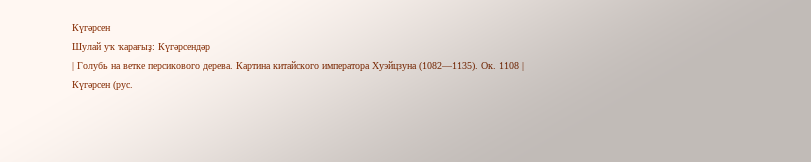Күгәрсен
Шулай уҡ ҡарағыҙ: Күгәрсендәр
| Голубь на ветке персикового дерева. Картина китайского императора Хуэйцзуна (1082—1135). Ок. 1108 |
Күгәрсен (рус.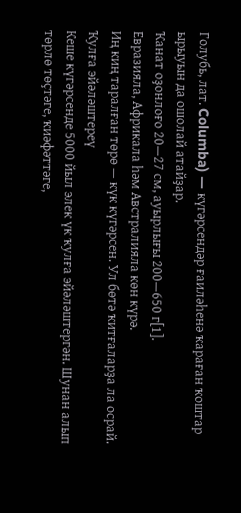Голубь, лат. Columba) — күгәрсендәр ғаиләһенә ҡараған ҡоштар ырыуын да ошолай атайҙар.
Ҡанат оҙонлоғо 20—27 см, ауырлығы 200—650 г[1].
Евразияла, Африкала һәм Австралияла көн күрә.
Иң киң таралған төрө — күк күгәрсен. Ул бөтә ҡитғаларҙа ла осрай.
Ҡулға эйәләштереү
Кеше күгәрсенде 5000 йыл элек үк ҡулға эйәләштергән. Шунан алып төрлө төҫтәге, ҡиәфәттәге,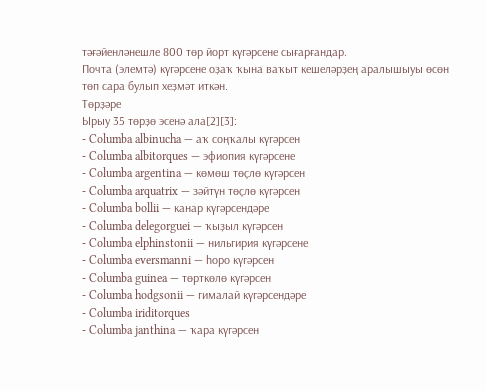тәғәйенләнешле 800 төр йорт күгәрсене сығарғандар.
Почта (элемтә) күгәрсене оҙаҡ ҡына ваҡыт кешеләрҙең аралышыуы өсөн төп сара булып хеҙмәт иткән.
Төрҙәре
Ырыу 35 төрҙө эсенә ала[2][3]:
- Columba albinucha — аҡ соңҡалы күгәрсен
- Columba albitorques — эфиопия күгәрсене
- Columba argentina — көмөш төҫлө күгәрсен
- Columba arquatrix — зәйтүн төҫлө күгәрсен
- Columba bollii — канар күгәрсендәре
- Columba delegorguei — ҡыҙыл күгәрсен
- Columba elphinstonii — нильгирия күгәрсене
- Columba eversmanni — һоро күгәрсен
- Columba guinea — төрткөлө күгәрсен
- Columba hodgsonii — гималай күгәрсендәре
- Columba iriditorques
- Columba janthina — ҡара күгәрсен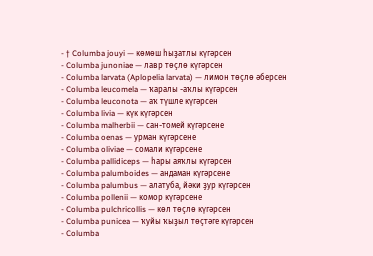- † Columba jouyi — көмөш һыҙатлы күгәрсен
- Columba junoniae — лавр төҫлө күгәрсен
- Columba larvata (Aplopelia larvata) — лимон төҫлө әберсен
- Columba leucomela — ҡаралы -аҡлы күгәрсен
- Columba leuconota — аҡ түшле күгәрсен
- Columba livia — күк күгәрсен
- Columba malherbii — сан-томей күгәрсене
- Columba oenas — урман күгәрсене
- Columba oliviae — сомали күгәрсене
- Columba pallidiceps — һары аяҡлы күгәрсен
- Columba palumboides — андаман күгәрсене
- Columba palumbus — алатуба, йәки ҙур күгәрсен
- Columba pollenii — комор күгәрсене
- Columba pulchricollis — көл төҫлө күгәрсен
- Columba punicea — ҡуйы ҡыҙыл төҫтәге күгәрсен
- Columba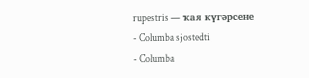rupestris — ҡая күгәрсене
- Columba sjostedti
- Columba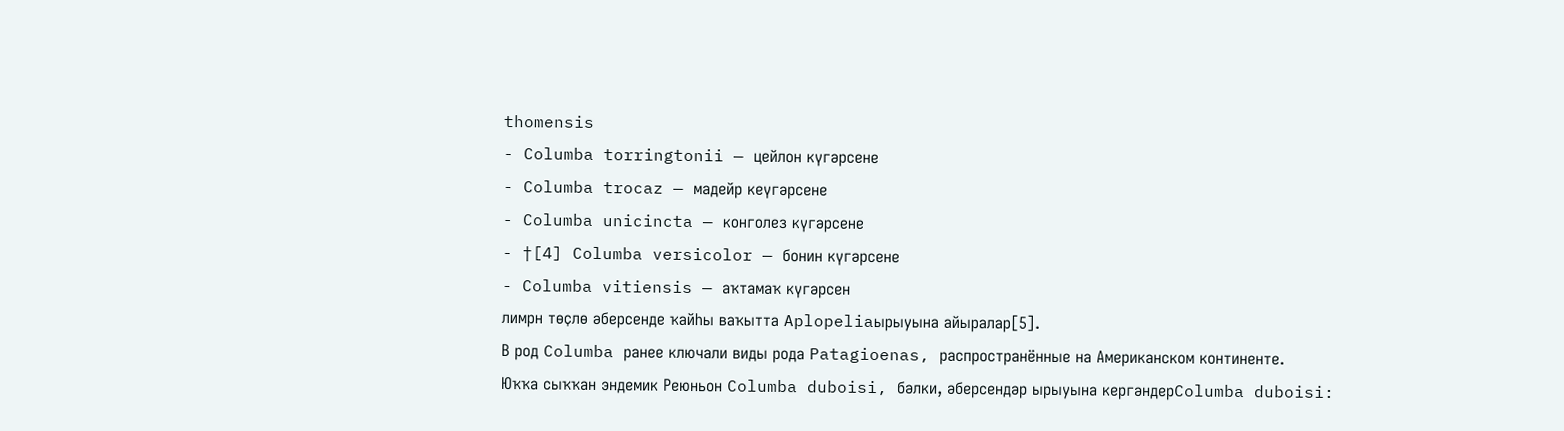thomensis
- Columba torringtonii — цейлон күгәрсене
- Columba trocaz — мадейр кеүгәрсене
- Columba unicincta — конголез күгәрсене
- †[4] Columba versicolor — бонин күгәрсене
- Columba vitiensis — аҡтамаҡ күгәрсен
лимрн төҫлө әберсенде ҡайһы ваҡытта Aplopeliaырыуына айыралар[5].
В род Columba ранее ключали виды рода Patagioenas, распространённые на Американском континенте.
Юҡҡа сыҡҡан эндемик Реюньон Columba duboisi, бәлки, әберсендәр ырыуына кергәндерColumba duboisi: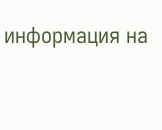информация на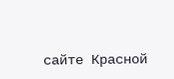сайте Красной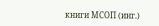книги МСОП (инг.)